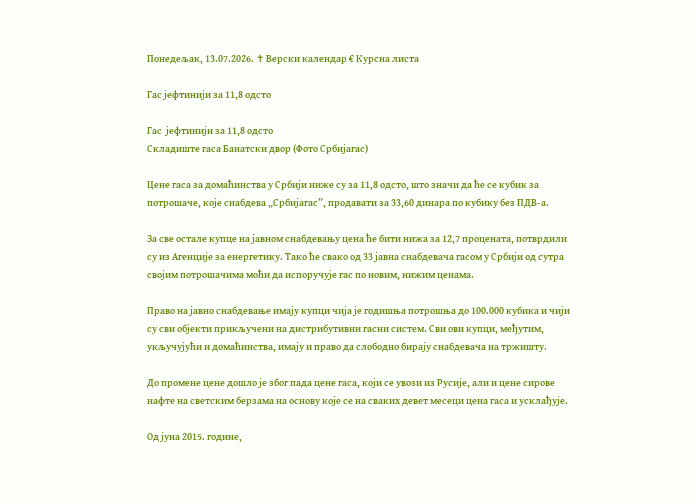Понедељак, 13.07.2026. ✝ Верски календар € Курсна листа

Гас јефтинији за 11,8 одсто

Гас  јефтинији за 11,8 одсто
Складиште гаса Банатски двор (Фото Србијагас)

Цене гаса за домаћинства у Србији ниже су за 11,8 одсто, што значи да ће се кубик за потрошаче, које снабдева „Србијагас”, продавати за 33,60 динара по кубику без ПДВ-а.

За све остале купце на јавном снабдевању цена ће бити нижа за 12,7 процената, потврдили су из Агенције за енергетику. Тако ће свако од 33 јавна снабдевача гасом у Србији од сутра својим потрошачима моћи да испоручује гас по новим, нижим ценама.

Право на јавно снабдевање имају купци чија је годишња потрошња до 100.000 кубика и чији су сви објекти прикључени на дистрибутивни гасни систем. Сви ови купци, међутим, укључујући и домаћинства, имају и право да слободно бирају снабдевача на тржишту.

До промене цене дошло је због пада цене гаса, који се увози из Русије, али и цене сирове нафте на светским берзама на основу које се на сваких девет месеци цена гаса и усклађује.

Од јуна 2015. године,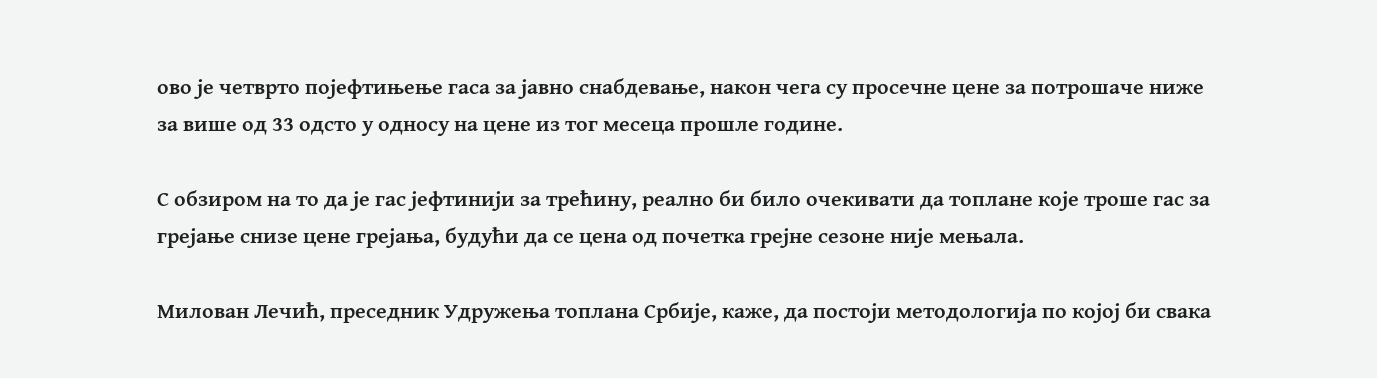ово је четврто појефтињење гаса за јавно снабдевање, након чега су просечне цене за потрошаче ниже за више од 33 одсто у односу на цене из тог месеца прошле године.

С обзиром на то да је гас јефтинији за трећину, реално би било очекивати да топлане које троше гас за грејање снизе цене грејања, будући да се цена од почетка грејне сезоне није мењала.

Милован Лечић, преседник Удружења топлана Србије, каже, да постоји методологија по којој би свака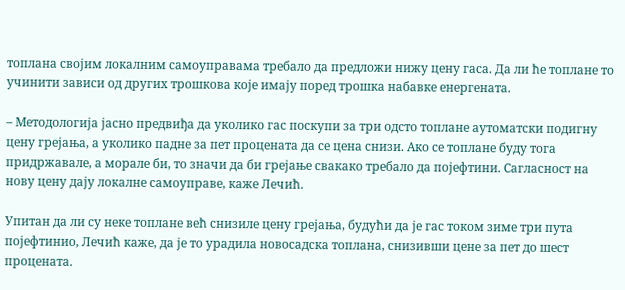топлана својим локалним самоуправама требало да предложи нижу цену гаса. Да ли ће топлане то учинити зависи од других трошкова које имају поред трошка набавке енергената.

– Методологија јасно предвиђа да уколико гас поскупи за три одсто топлане аутоматски подигну цену грејања, а уколико падне за пет процената да се цена снизи. Ако се топлане буду тога придржавале, а морале би, то значи да би грејање свакако требало да појефтини. Сагласност на нову цену дају локалне самоуправе, каже Лечић.

Упитан да ли су неке топлане већ снизиле цену грејања, будући да је гас током зиме три пута појефтинио, Лечић каже, да је то урадила новосадска топлана, снизивши цене за пет до шест процената.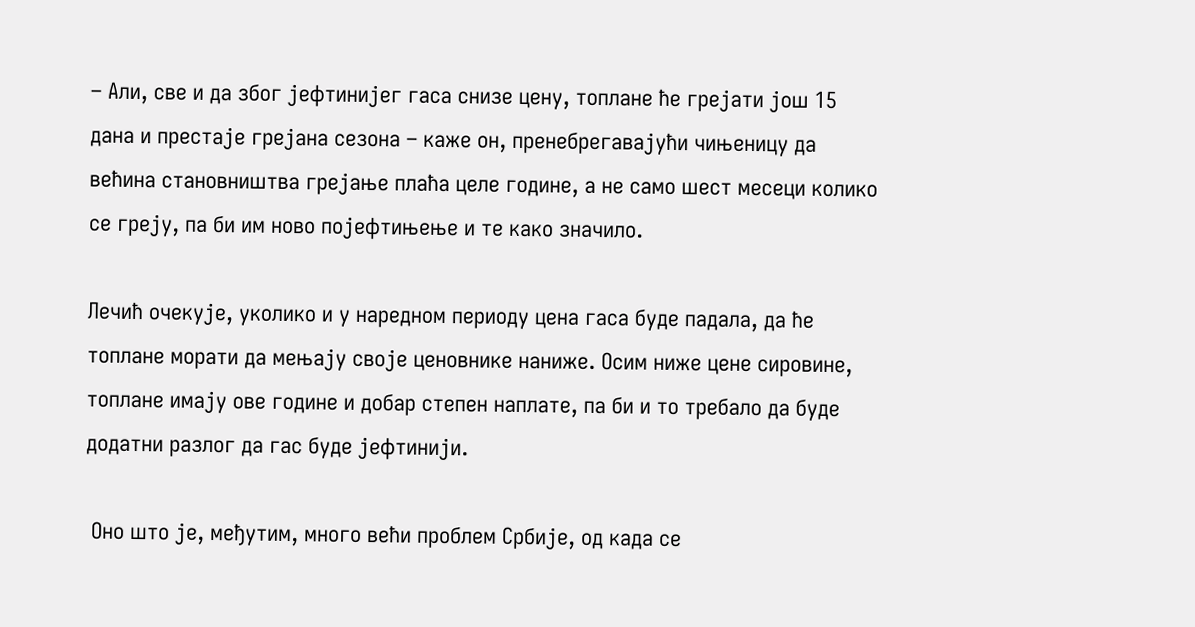– Али, све и да због јефтинијег гаса снизе цену, топлане ће грејати још 15 дана и престаје грејана сезона – каже он, пренебрегавајући чињеницу да већина становништва грејање плаћа целе године, а не само шест месеци колико се греју, па би им ново појефтињење и те како значило.

Лечић очекује, уколико и у наредном периоду цена гаса буде падала, да ће топлане морати да мењају својe ценовнике наниже. Осим ниже цене сировине, топлане имају ове године и добар степен наплате, па би и то требало да буде додатни разлог да гас буде јефтинији.

 Оно што је, међутим, много већи проблем Србије, од када се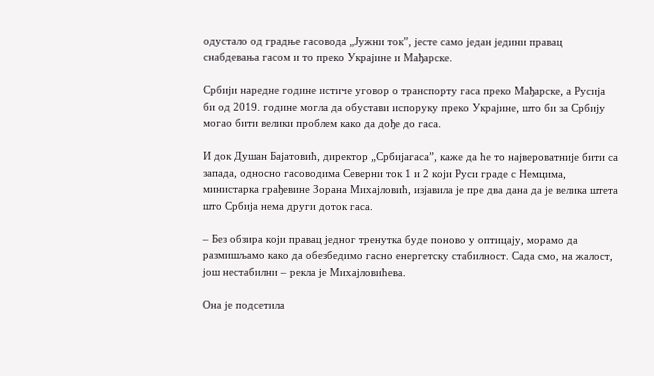одустало од градње гасовода „Јужни ток”, јесте само један једини правац снабдевања гасом и то преко Украјине и Мађарске.

Србији наредне године истиче уговор о транспорту гаса преко Мађарске, а Русија би од 2019. године могла да обустави испоруку преко Украјине, што би за Србију могао бити велики проблем како да дође до гаса.

И док Душан Бајатовић, директор „Србијагаса”, каже да ће то највероватније бити са запада, односно гасоводима Северни ток 1 и 2 који Руси граде с Немцима, министарка грађевине Зорана Михајловић, изјавила је пре два дана да је велика штета што Србија нема други доток гаса.

– Без обзира који правац једног тренутка буде поново у оптицају, морамо да размишљамо како да обезбедимо гасно енергетску стабилност. Сада смо, на жалост, још нестабилни – рекла је Михајловићева.

Она је подсетила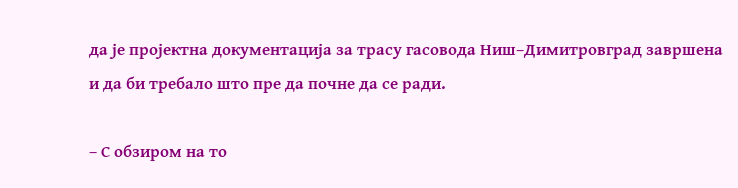да је пројектна документација за трасу гасовода Ниш–Димитровград завршена и да би требало што пре да почне да се ради.

– С обзиром на то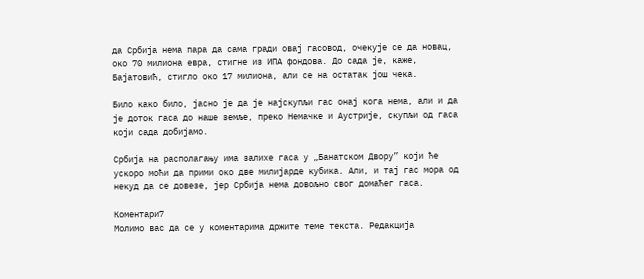да Србија нема пара да сама гради овај гасовод, очекује се да новац, око 70 милиона евра, стигне из ИПА фондова. До сада је, каже, Бајатовић, стигло око 17 милиона, али се на остатак још чека.

Било како било, јасно је да је најскупљи гас онај кога нема, али и да је доток гаса до наше земље, преко Немачке и Аустрије, скупљи од гаса који сада добијамо.

Србија на располагању има залихе гаса у „Банатском Двору” који ће ускоро моћи да прими око две милијарде кубика. Али, и тај гас мора од некуд да се довезе, јер Србија нема довољно свог домаћег гаса.

Коментари7
Молимо вас да се у коментарима држите теме текста. Редакција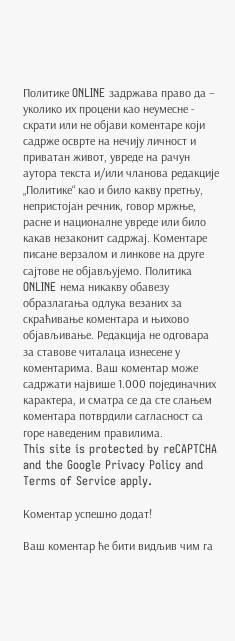Политике ONLINE задржава право да – уколико их процени као неумесне - скрати или не објави коментаре који садрже осврте на нечију личност и приватан живот, увреде на рачун аутора текста и/или чланова редакције „Политике“ као и било какву претњу, непристојан речник, говор мржње, расне и националне увреде или било какав незаконит садржај. Коментаре писане верзалом и линкове на друге сајтове не објављујемо. Политика ONLINE нема никакву обавезу образлагања одлука везаних за скраћивање коментара и њихово објављивање. Редакција не одговара за ставове читалаца изнесене у коментарима. Ваш коментар може садржати највише 1.000 појединачних карактера, и сматра се да сте слањем коментара потврдили сагласност са горе наведеним правилима.
This site is protected by reCAPTCHA and the Google Privacy Policy and Terms of Service apply.

Комeнтар успeшно додат!

Ваш комeнтар ћe бити видљив чим га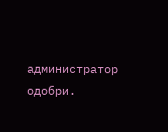администратор одобри.